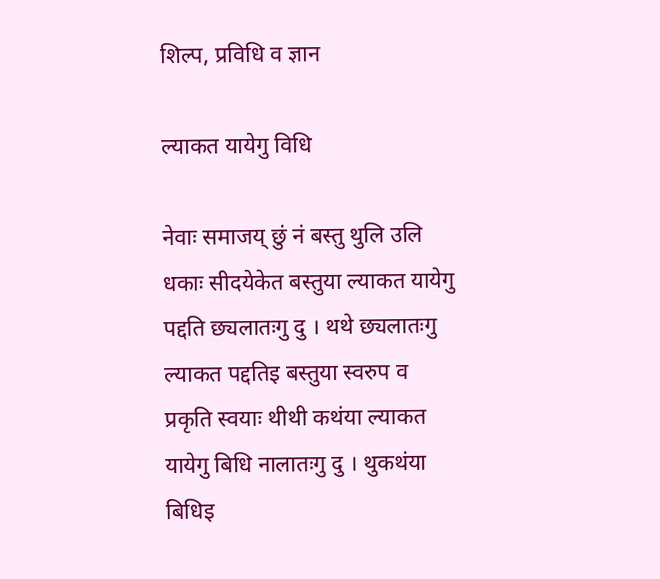शिल्प, प्रविधि व ज्ञान

ल्याकत यायेगु विधि

नेवाः समाजय् छुं नं बस्तु थुलि उलि धकाः सीदयेकेत बस्तुया ल्याकत यायेगु पद्दति छ्यलातःगु दु । थथे छ्यलातःगु ल्याकत पद्दतिइ बस्तुया स्वरुप व प्रकृति स्वयाः थीथी कथंया ल्याकत यायेगु बिधि नालातःगु दु । थुकथंया बिधिइ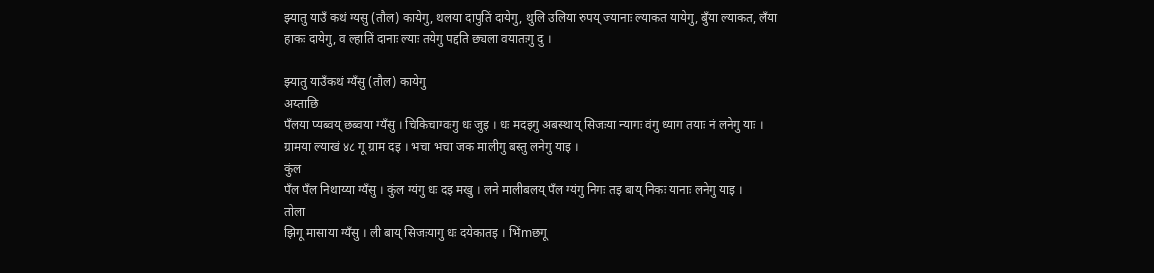झ्यातु याउँ कथं ग्यसु (तौल) कायेगु, थलया दापुतिं दायेगु, थुलि उलिया रुपय् ज्यानाः ल्याकत यायेगु, बुँया ल्याकत, लँया हाकः दायेगु, व ल्हातिं दानाः ल्याः तयेगु पद्दति छ्यला वयातःगु दु ।

झ्यातु याउँकथं ग्यँसु (तौल) कायेगु
अय्ताछि
पँलया प्यब्वय् छब्वया ग्यँसु । चिकिचाग्वःगु धः जुइ । धः मदइगु अबस्थाय् सिजःया न्यागः वंगु ध्याग तयाः नं लनेगु याः । ग्रामया ल्याखं ४८ गू ग्राम दइ । भचा भचा जक मालीगु बस्तु लनेगु याइ ।
कुंल
पँल पँल निथाय्या ग्यँसु । कुंल ग्यंगु धः दइ मखु । लने मालीबलय् पँल ग्यंगु निगः तइ बाय् निकः यानाः लनेगु याइ ।
तोला
झिगू मासाया ग्यँसु । ली बाय् सिजःयागु धः दयेकातइ । भिंmछगू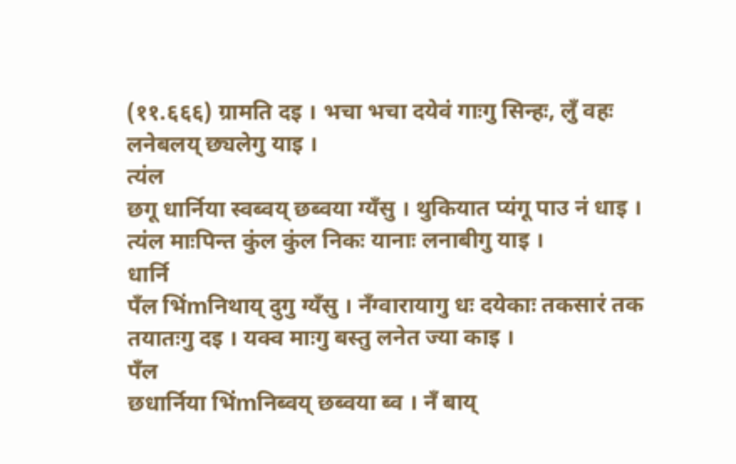(११.६६६) ग्रामति दइ । भचा भचा दयेवं गाःगु सिन्हः, लुँ वहः लनेबलय् छ्यलेगु याइ ।
त्यंल
छगू धार्निया स्वब्वय् छब्वया ग्यँसु । थुकियात प्यंगू पाउ नं धाइ । त्यंल माःपिन्त कुंल कुंल निकः यानाः लनाबीगु याइ ।
धार्नि
पँल भिंmनिथाय् दुगु ग्यँसु । नँग्वारायागु धः दयेकाः तकसारं तक तयातःगु दइ । यक्व माःगु बस्तु लनेत ज्या काइ ।
पँल
छधार्निया भिंmनिब्वय् छब्वया ब्व । नँ बाय्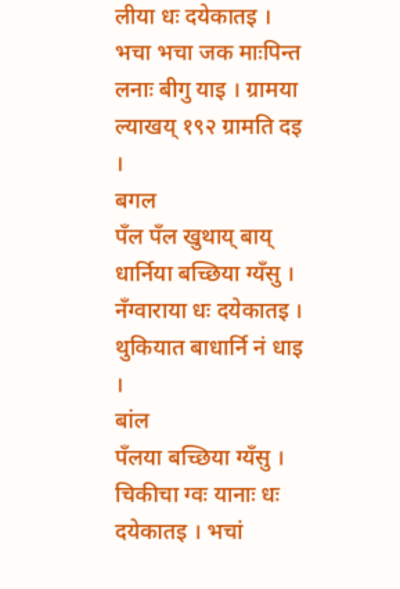लीया धः दयेकातइ । भचा भचा जक माःपिन्त लनाः बीगु याइ । ग्रामया ल्याखय् १९२ ग्रामति दइ ।
बगल
पँल पँल खुथाय् बाय् धार्निया बच्छिया ग्यँसु । नँग्वाराया धः दयेकातइ । थुकियात बाधार्नि नं धाइ ।
बांल
पँलया बच्छिया ग्यँसु । चिकीचा ग्वः यानाः धः दयेकातइ । भचां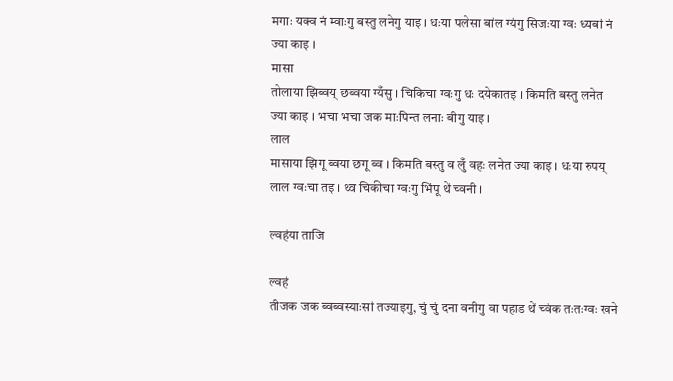मगाः यक्व नं म्वाःगु बस्तु लनेगु याइ । धःया पलेसा बांल ग्यंगु सिजःया ग्वः ध्यबां नं ज्या काइ ।
मासा
तोलाया झिब्वय् छब्वया ग्यँसु । चिकिचा ग्वःगु धः दयेकातइ । किमति बस्तु लनेत ज्या काइ । भचा भचा जक माःपिन्त लनाः बीगु याइ ।
लाल
मासाया झिगू ब्वया छगू ब्व । किमति बस्तु व लुँ वहः लनेत ज्या काइ । धःया रुपय् लाल ग्वःचा तइ । थ्व चिकीचा ग्वःगु भिंपू थें च्वनी ।

ल्वहंया ताजि

ल्वहं
तीजक जक ब्वब्वस्याःसां तज्याइगु, चुं चुं दना वनीगु वा पहाड थें च्वंक तःतःग्वः खने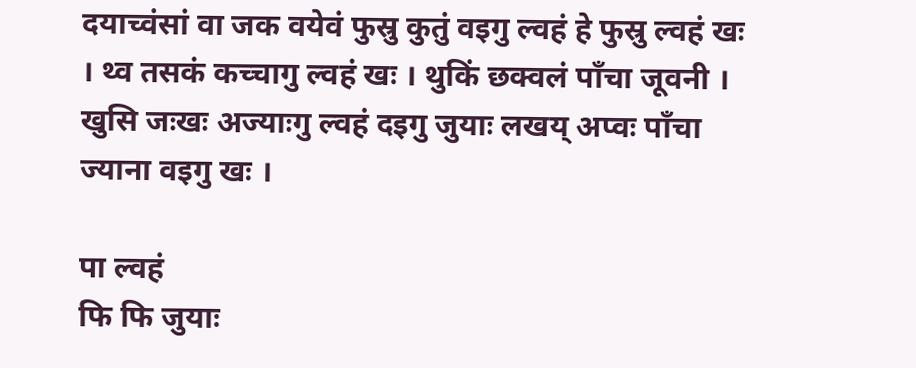दयाच्वंसां वा जक वयेवं फुस्रु कुतुं वइगु ल्वहं हे फुस्रु ल्वहं खः । थ्व तसकं कच्चागु ल्वहं खः । थुकिं छक्वलं पाँचा जूवनी । खुसि जःखः अज्याःगु ल्वहं दइगु जुयाः लखय् अप्वः पाँचा ज्याना वइगु खः ।

पा ल्वहं
फि फि जुयाः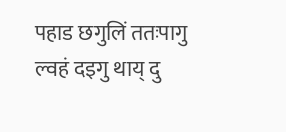पहाड छगुलिं ततःपागु ल्वहं दइगु थाय् दु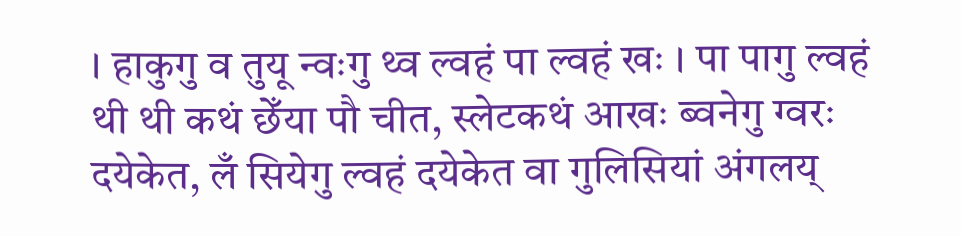। हाकुगु व तुयू न्वःगु थ्व ल्वहं पा ल्वहं खः । पा पागु ल्वहं थी थी कथं छेँया पौ चीत, स्लेटकथं आखः ब्वनेगु ग्वरः दयेकेत, लँ सियेगु ल्वहं दयेकेत वा गुलिसियां अंगलय्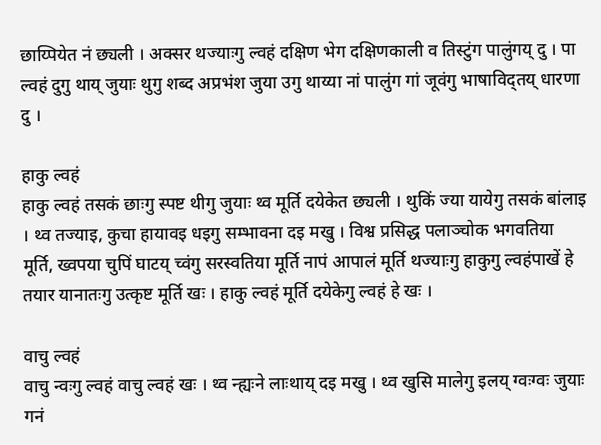छाय्पियेत नं छ्यली । अक्सर थज्याःगु ल्वहं दक्षिण भेग दक्षिणकाली व तिस्टुंग पालुंगय् दु । पा ल्वहं दुगु थाय् जुयाः थुगु शब्द अप्रभंश जुया उगु थाय्या नां पालुंग गां जूवंगु भाषाविद्तय् धारणा दु ।

हाकु ल्वहं
हाकु ल्वहं तसकं छाःगु स्पष्ट थीगु जुयाः थ्व मूर्ति दयेकेत छ्यली । थुकिं ज्या यायेगु तसकं बांलाइ । थ्व तज्याइ, कुचा हायावइ धइगु सम्भावना दइ मखु । विश्व प्रसिद्ध पलाञ्चोक भगवतिया मूर्ति, ख्वपया चुपिं घाटय् च्वंगु सरस्वतिया मूर्ति नापं आपालं मूर्ति थज्याःगु हाकुगु ल्वहंपाखें हे तयार यानातःगु उत्कृष्ट मूर्ति खः । हाकु ल्वहं मूर्ति दयेकेगु ल्वहं हे खः ।

वाचु ल्वहं
वाचु न्वःगु ल्वहं वाचु ल्वहं खः । थ्व न्ह्यःने लाःथाय् दइ मखु । थ्व खुसि मालेगु इलय् ग्वःग्वः जुयाः गनं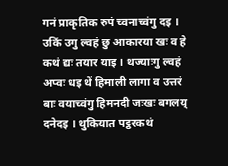गनं प्राकृतिक रुपं च्वनाच्वंगु दइ । उकिं उगु ल्वहं छु आकारया खः व हे कथं द्यः तयार याइ । थज्याःगु ल्वहं अप्वः धइ थें हिमाली लागा व उत्तरं बाः वयाच्वंगु हिमनदी जःखः बगलय् दनेदइ । थुकियात पट्ठरकथं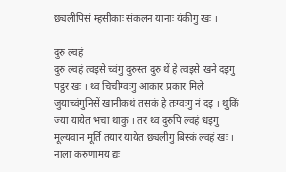छ्यलीपिसं म्हसीकाः संकलन यानाः यंकीगु खः ।

दुरु ल्वहं
दुरु ल्वहं त्वइसे च्वंगु दुरुस्त दुरु थें हे त्वइसे खने दइगु पट्ठर खः । थ्व चिचीग्वःगु आकार प्रकार मिले जुयाच्वंगुनिसें खानीकथं तसकं हे तःग्वःगु नं दइ । थुकिं ज्या यायेत भचा थाकु । तर थ्व दुरुपि ल्वहं धइगु मूल्यवान मूर्ति तयार यायेत छ्यलीगु बिस्कं ल्वहं खः । नाला करुणामय द्यः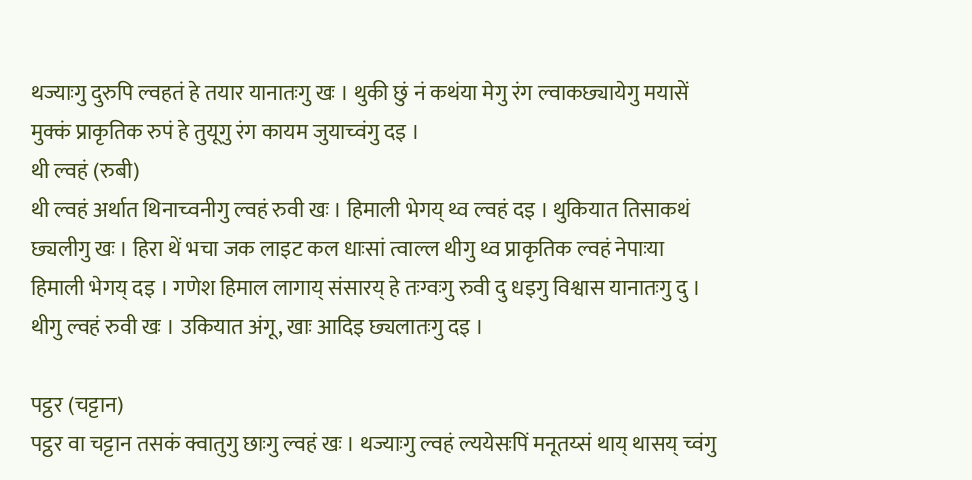थज्याःगु दुरुपि ल्वहतं हे तयार यानातःगु खः । थुकी छुं नं कथंया मेगु रंग ल्वाकछ्यायेगु मयासें मुक्कं प्राकृतिक रुपं हे तुयूगु रंग कायम जुयाच्वंगु दइ ।
थी ल्वहं (रुबी)
थी ल्वहं अर्थात थिनाच्वनीगु ल्वहं रुवी खः । हिमाली भेगय् थ्व ल्वहं दइ । थुकियात तिसाकथं छ्यलीगु खः । हिरा थें भचा जक लाइट कल धाःसां त्वाल्ल थीगु थ्व प्राकृतिक ल्वहं नेपाःया हिमाली भेगय् दइ । गणेश हिमाल लागाय् संसारय् हे तःग्वःगु रुवी दु धइगु विश्वास यानातःगु दु । थीगु ल्वहं रुवी खः । उकियात अंगू, खाः आदिइ छ्यलातःगु दइ ।

पट्ठर (चट्टान)
पट्ठर वा चट्टान तसकं क्वातुगु छाःगु ल्वहं खः । थज्याःगु ल्वहं ल्ययेसःपिं मनूतय्सं थाय् थासय् च्वंगु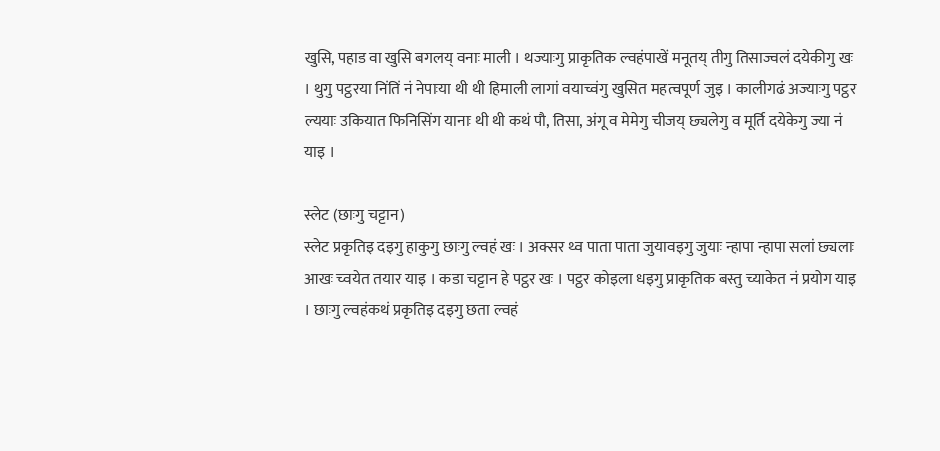खुसि, पहाड वा खुसि बगलय् वनाः माली । थज्याःगु प्राकृतिक ल्वहंपाखें मनूतय् तीगु तिसाज्वलं दयेकीगु खः । थुगु पट्ठरया निंतिं नं नेपाःया थी थी हिमाली लागां वयाच्वंगु खुसित महत्वपूर्ण जुइ । कालीगढं अज्याःगु पट्ठर ल्ययाः उकियात फिनिसिंग यानाः थी थी कथं पौ, तिसा, अंगू व मेमेगु चीजय् छ्यलेगु व मूर्ति दयेकेगु ज्या नं याइ ।

स्लेट (छाःगु चट्टान)
स्लेट प्रकृतिइ दइगु हाकुगु छाःगु ल्वहं खः । अक्सर थ्व पाता पाता जुयावइगु जुयाः न्हापा न्हापा सलां छ्यलाः आखः च्वयेत तयार याइ । कडा चट्टान हे पट्ठर खः । पट्ठर कोइला धइगु प्राकृतिक बस्तु च्याकेत नं प्रयोग याइ । छाःगु ल्वहंकथं प्रकृतिइ दइगु छता ल्वहं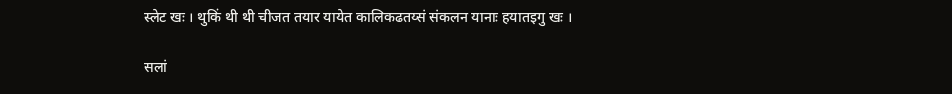स्लेट खः । थुकिं थी थी चीजत तयार यायेत कालिकढतय्सं संकलन यानाः हयातइगु खः ।

सलां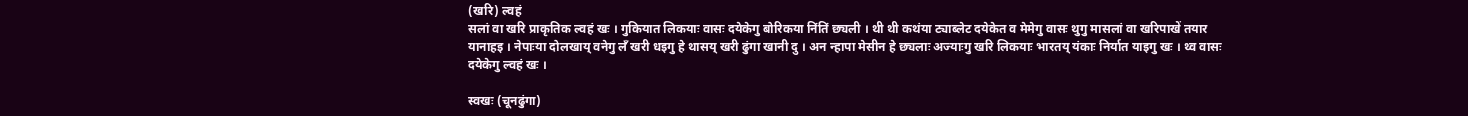(खरि) ल्वहं
सलां वा खरि प्राकृतिक ल्वहं खः । गुकियात लिकयाः वासः दयेकेगु बोरिकया निंतिं छ्यली । थी थी कथंया ट्याब्लेट दयेकेत व मेमेगु वासः थुगु मासलां वा खरिपाखें तयार यानाहइ । नेपाःया दोलखाय् वनेगु लँ खरी धइगु हे थासय् खरी ढुंगा खानी दु । अन न्हापा मेसीन हे छ्यलाः अज्याःगु खरि लिकयाः भारतय् यंकाः निर्यात याइगु खः । थ्व वासः दयेकेगु ल्वहं खः ।

स्वखः (चूनढुंगा)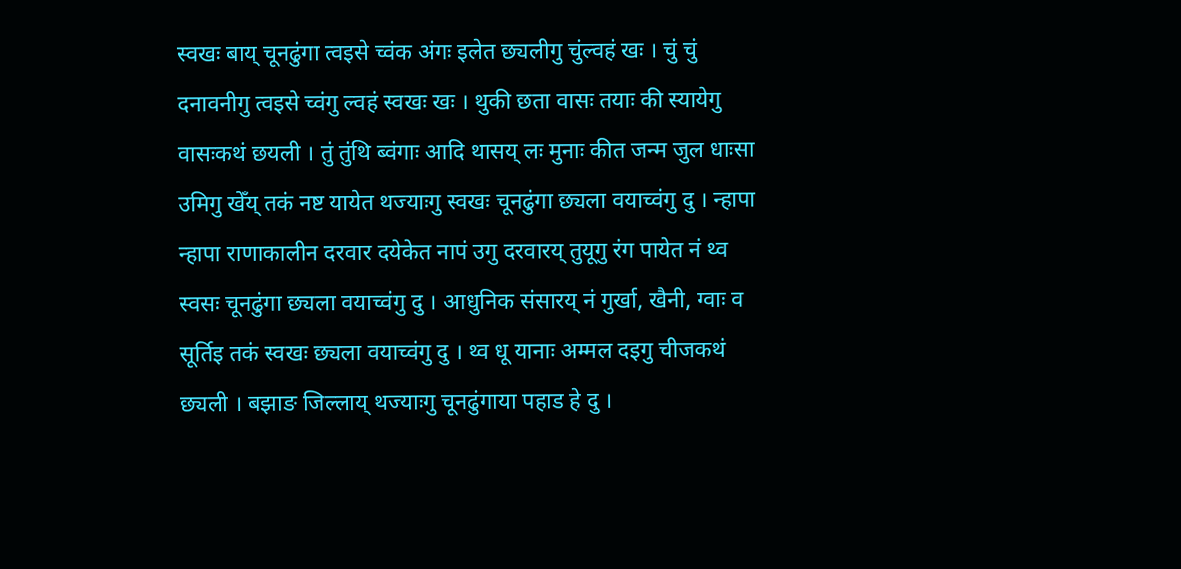स्वखः बाय् चूनढुंगा त्वइसे च्वंक अंगः इलेत छ्यलीगु चुंल्वहं खः । चुं चुं दनावनीगु त्वइसे च्वंगु ल्वहं स्वखः खः । थुकी छता वासः तयाः की स्यायेगु वासःकथं छयली । तुं तुंथि ब्वंगाः आदि थासय् लः मुनाः कीत जन्म जुल धाःसा उमिगु खेँय् तकं नष्ट यायेत थज्याःगु स्वखः चूनढुंगा छ्यला वयाच्वंगु दु । न्हापा न्हापा राणाकालीन दरवार दयेकेत नापं उगु दरवारय् तुयूगु रंग पायेत नं थ्व स्वसः चूनढुंगा छ्यला वयाच्वंगु दु । आधुनिक संसारय् नं गुर्खा, खैनी, ग्वाः व सूर्तिइ तकं स्वखः छ्यला वयाच्वंगु दु । थ्व धू यानाः अम्मल दइगु चीजकथं छ्यली । बझाङ जिल्लाय् थज्याःगु चूनढुंगाया पहाड हे दु ।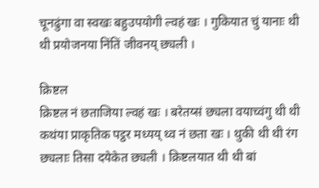चूनढुंगा वा स्वखः बहुउपयोगी ल्वहं खः । गुकियात चुं यानाः थी थी प्रयोजनया निंतिं जीवनय् छ्यली ।

क्रिष्टल
क्रिष्टल नं छताजिया ल्वहं खः । बरेतय्सं छ्यला वयाच्वंगु थी थी कथंया प्राकृतिक पट्ठर मध्यय् थ्व नं छता खः । थुकी थी थी रंग छ्यलाः तिसा दयेकेत छ्यली । क्रिष्टलयात थी थी बां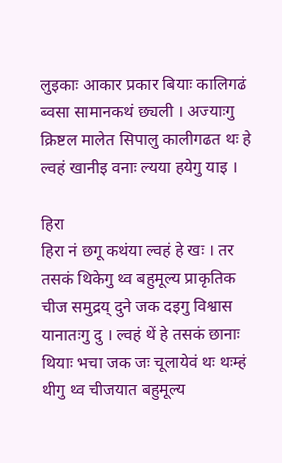लुइकाः आकार प्रकार बियाः कालिगढं ब्वसा सामानकथं छ्यली । अज्याःगु क्रिष्टल मालेत सिपालु कालीगढत थः हे ल्वहं खानीइ वनाः ल्यया हयेगु याइ ।

हिरा
हिरा नं छगू कथंया ल्वहं हे खः । तर तसकं थिकेगु थ्व बहुमूल्य प्राकृतिक चीज समुद्रय् दुने जक दइगु विश्वास यानातःगु दु । ल्वहं थें हे तसकं छानाः थियाः भचा जक जः चूलायेवं थः थःम्हं थीगु थ्व चीजयात बहुमूल्य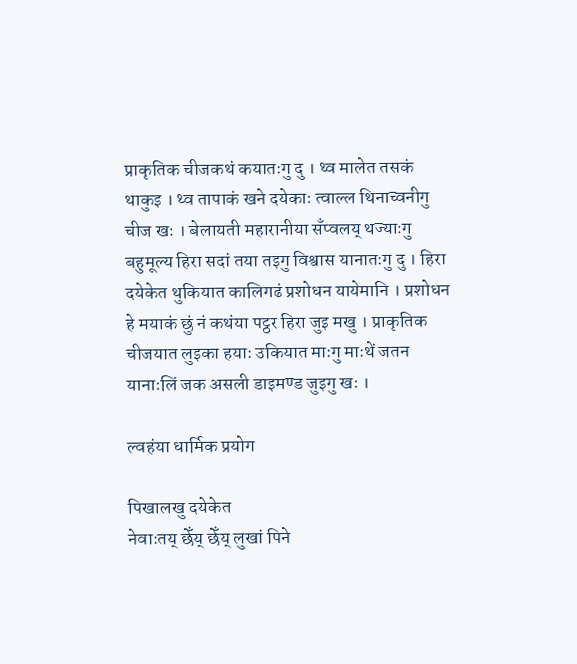प्राकृतिक चीजकथं कयातःगु दु । थ्व मालेत तसकं थाकुइ । थ्व तापाकं खने दयेकाः त्वाल्ल थिनाच्वनीगु चीज खः । बेलायती महारानीया सँप्वलय् थज्याःगु बहुमूल्य हिरा सदां तया तइगु विश्वास यानातःगु दु । हिरा दयेकेत थुकियात कालिगढं प्रशोधन यायेमानि । प्रशोधन हे मयाकं छुं नं कथंया पट्ठर हिरा जुइ मखु । प्राकृतिक चीजयात लुइका हयाः उकियात माःगु माःथें जतन यानाःलिं जक असली डाइमण्ड जुइगु खः ।

ल्वहंया धार्मिक प्रयोग

पिखालखु दयेकेत
नेवाःतय् छेँय् छेँय् लुखां पिने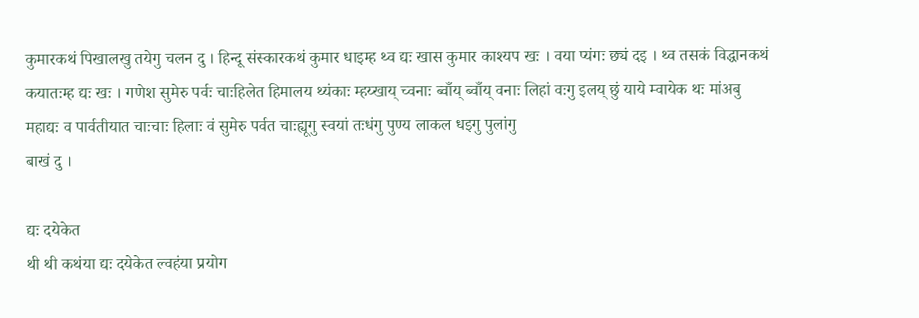कुमारकथं पिखालखु तयेगु चलन दु । हिन्दू संस्कारकथं कुमार धाइम्ह थ्व द्यः खास कुमार काश्यप खः । वया प्यंगः छ्यं दइ । थ्व तसकं विद्धानकथं कयातःम्ह द्यः खः । गणेश सुमेरु पर्वः चाःहिलेत हिमालय थ्यंकाः म्हय्खाय् च्वनाः ब्वाँय् ब्वाँय् वनाः लिहां वःगु इलय् छुं याये म्वायेक थः मांअबु महाद्यः व पार्वतीयात चाःचाः हिलाः वं सुमेरु पर्वत चाःह्यूगु स्वयां तःधंगु पुण्य लाकल धइगु पुलांगु
बाखं दु ।

द्यः दयेकेत
थी थी कथंया द्यः दयेकेत ल्वहंया प्रयोग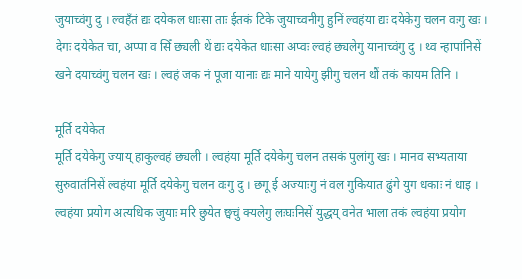जुयाच्वंगु दु । ल्वहँतं द्यः दयेकल धाःसा ताः ईतकं टिके जुयाच्वनीगु हुनिं ल्वहंया द्यः दयेकेगु चलन वःगु खः । देगः दयेकेत चा, अप्पा व सिँ छ्यली थें द्यः दयेकेत धाःसा अप्वः ल्वहं छ्यलेगु यानाच्वंगु दु । थ्व न्हापांनिसें खने दयाच्वंगु चलन खः । ल्वहं जक नं पूजा यानाः द्यः माने यायेगु झीगु चलन थौं तकं कायम तिनि ।

मूर्ति दयेकेत
मूर्ति दयेकेगु ज्याय् हाकुल्वहं छ्यली । ल्वहंया मूर्ति दयेकेगु चलन तसकं पुलांगु खः । मानव सभ्यताया सुरुवातंनिसें ल्वहंया मूर्ति दयेकेगु चलन वःगु दु । छगू ई अज्याःगु नं वल गुकियात ढुंगे युग धकाः नं धाइ । ल्वहंया प्रयोग अत्यधिक जुयाः मरि छुयेत छ्वचुं क्यलेगु लःघःनिसें युद्धय् वनेत भाला तकं ल्वहंया प्रयोग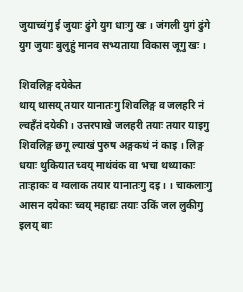जुयाच्वंगु ई जुयाः ढुंगे युग धाःगु खः । जंगली युगं ढुंगे युग जुयाः बुलुहुं मानव सभ्यताया विकास जूगु खः ।

शिवलिङ्ग दयेकेत
थाय् थासय् तयार यानातःगु शिवलिङ्ग व जलहरि नं ल्वहँतं दयेकी । उत्तरपाखे जलहरी तयाः तयार याइगु शिवलिङ्ग छगू ल्याखं पुरुष अङ्गकथं नं काइ । लिङ्ग धयाः थुकियात च्वय् माथंवंक वा भचा थथ्याकाः ताःहाकः व ग्वलाक तयार यानातःगु दइ । । चाकलाःगु आसन दयेकाः च्वय् महाद्यः तयाः उकिं जल लुकीगु इलय् बाः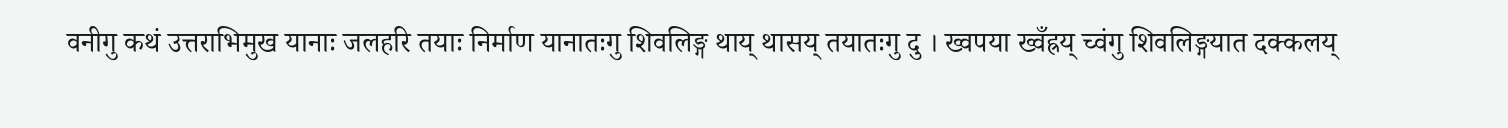वनीगु कथं उत्तराभिमुख यानाः जलहरि तयाः निर्माण यानातःगु शिवलिङ्ग थाय् थासय् तयातःगु दु । ख्वपया ख्वँह्रय् च्वंगु शिवलिङ्गयात दक्कलय्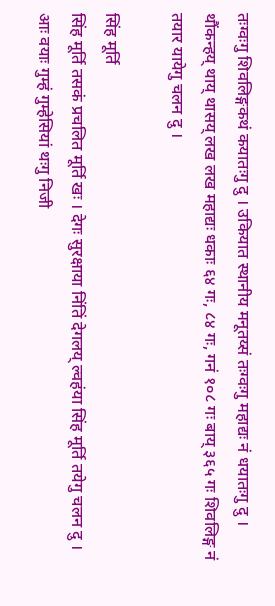तःग्वःगु शिवलिङ्गकथं कयातःगु दु । उकियात स्थानीय मनूतय्सं तःग्वःगु महाद्यः नं धयातःगु दु । थौंकन्हय् थाय् थासय् लख लख महाद्यः धकाः ६४ गः, ८४ गः, गनं १०८ गः बाय् ३६५ गः शिवलिङ्ग नं तयार यायेगु चलन दु ।

सिंह मूर्ति
सिंह मूर्ति तसकं प्रचलित मूर्ति खः । देगः सुरक्षाया निंतिं देगलय् ल्वहंया सिंह मूर्ति तयेगु चलन दु । आः वयाः गुम्हं गुम्हेसियां थःगु निजी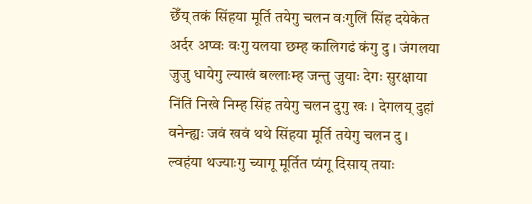छेँय् तकं सिंहया मूर्ति तयेगु चलन वःगुलिं सिंह दयेकेत अर्दर अप्वः वःगु यलया छम्ह कालिगढं कंगु दु । जंगलया जुजु धायेगु ल्याखं बल्लाःम्ह जन्तु जुयाः देगः सुरक्षाया निंतिं निखे निम्ह सिंह तयेगु चलन दुगु खः । देगलय् दुहां वनेन्ह्यः जवं खवं थथे सिंहया मूर्ति तयेगु चलन दु । ल्वहंया थज्याःगु च्यागू मूर्तित प्यंगू दिसाय् तयाः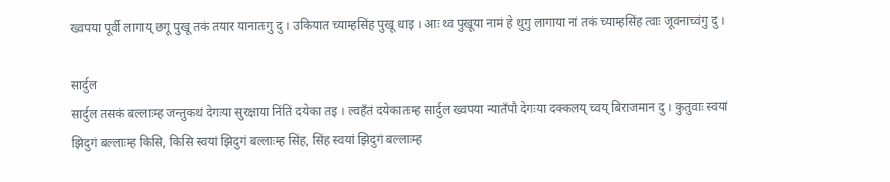ख्वपया पूर्वी लागाय् छगू पुखू तकं तयार यानातःगु दु । उकियात च्याम्हसिंह पुखू धाइ । आः थ्व पुखूया नामं हे थुगु लागाया नां तकं च्याम्हसिंह त्वाः जूवनाच्वंगु दु ।

सार्दुल
सार्दुल तसकं बल्लाःम्ह जन्तुकथं देगःया सुरक्षाया निंतिं दयेका तइ । ल्वहँतं दयेकातःम्ह सार्दुल ख्वपया न्यातँपौ देगःया दक्कलय् च्वय् बिराजमान दु । कुतुवाः स्वयां झिदुगं बल्लाःम्ह किसि, किसि स्वयां झिदुगं बल्लाःम्ह सिंह, सिंह स्वयां झिदुगं बल्लाःम्ह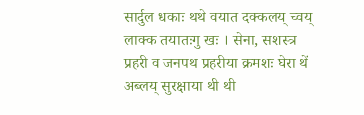सार्दुल धकाः थथे वयात दक्कलय् च्वय् लाक्क तयातःगु खः । सेना, सशस्त्र प्रहरी व जनपथ प्रहरीया क्रमशः घेरा थें अब्लय् सुरक्षाया थी थी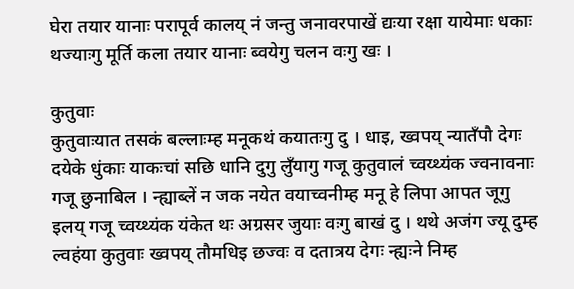घेरा तयार यानाः परापूर्व कालय् नं जन्तु जनावरपाखें द्यःया रक्षा यायेमाः धकाः थज्याःगु मूर्ति कला तयार यानाः ब्वयेगु चलन वःगु खः ।

कुतुवाः
कुतुवाःयात तसकं बल्लाःम्ह मनूकथं कयातःगु दु । धाइ, ख्वपय् न्यातँपौ देगः दयेके धुंकाः याकःचां सछि धानि दुगु लुँयागु गजू कुतुवालं च्वय्थ्यंक ज्वनावनाः गजू छुनाबिल । न्ह्याब्लें न जक नयेत वयाच्वनीम्ह मनू हे लिपा आपत जूगु इलय् गजू च्वय्थ्यंक यंकेत थः अग्रसर जुयाः वःगु बाखं दु । थथे अजंग ज्यू दुम्ह ल्वहंया कुतुवाः ख्वपय् तौमधिइ छज्वः व दतात्रय देगः न्ह्यःने निम्ह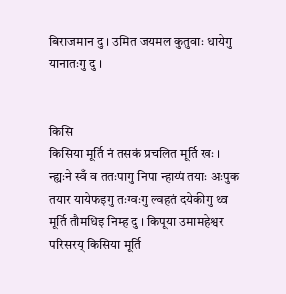बिराजमान दु । उमित जयमल कुतुवाः धायेगु यानातःगु दु ।


किसि
किसिया मूर्ति नं तसकं प्रचलित मूर्ति खः । न्ह्यःने स्वँ व ततःपागु निपा न्हाय्पं तयाः अःपुक तयार यायेफइगु तःग्वःगु ल्वहतं दयेकीगु थ्व मूर्ति तौमधिइ निम्ह दु । किपूया उमामहेश्वर परिसरय् किसिया मूर्ति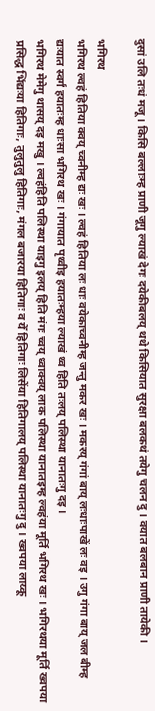दुसां उलि तःधं मजू । किसि बल्लाःम्ह प्राणी जूगु ल्याखं देगः दयेकीबलय् थथे किसियात सुरक्षा बलकथं तयेगु चलन दु । वयात बलबान प्राणी तायेकी ।

भगिरथ
भगिरथ ल्वहं हितिया क्वय् च्वनीम्ह द्यः खः । ल्वहं हितिया लः धाः वयेकाच्वनीम्ह जन्तु मकर खः । मकरय् गंगां बाय् लःधाःपाखें लः वइ । उगु गंगा बाय् जल बीम्ह द्यःयात स्वर्गं हयातःम्ह धाःसा भगिरथ खः । गंगायात पृथ्वीइ हयातःम्हया ल्याखं थ्व हिति तःलय् पलिस्था यानातःगु दइ ।
भगिरथ मेमेगु थासय् दइ मखु । ल्वहंहिति पलिस्था याइगु इलय् हिति मंगः च्वय् ध्वाक्वय् लाक पलिस्था यानातइम्ह ल्वहंया मूर्ति भगिरथ खः । भगिरथया मूर्ति ख्वपया प्रसिद्ध भिंद्यःया हितिगाः, तुलुतुलु हितिगाः, मंगल बजारया हितिगाः व येँ हितिगाः लिसेंया हितिगालय् पलिस्था यानातःगु दु । ख्वपया लाय्कू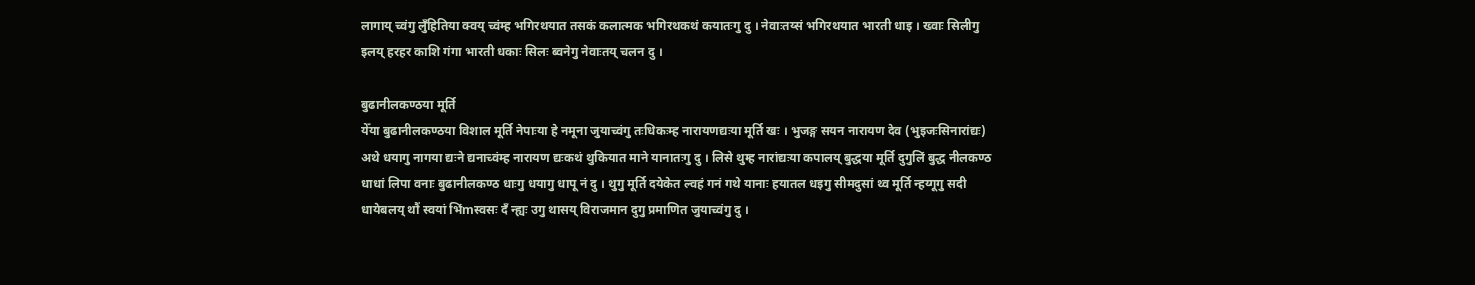लागाय् च्वंगु लुँहितिया क्वय् च्वंम्ह भगिरथयात तसकं कलात्मक भगिरथकथं कयातःगु दु । नेवाःतय्सं भगिरथयात भारती धाइ । ख्वाः सिलीगु इलय् हरहर काशि गंगा भारती धकाः सिलः ब्वनेगु नेवाःतय् चलन दु ।

बुढानीलकण्ठया मूर्ति
येँया बुढानीलकण्ठया विशाल मूर्ति नेपाःया हे नमूना जुयाच्वंगु तःधिकःम्ह नारायणद्यःया मूर्ति खः । भुजङ्ग सयन नारायण देव (भुइजःसिनारांद्यः) अथे धयागु नागया द्यःने द्यनाच्वंम्ह नारायण द्यःकथं थुकियात माने यानातःगु दु । लिसे थुम्ह नारांद्यःया कपालय् बुद्धया मूर्ति दुगुलिं बुद्ध नीलकण्ठ धाधां लिपा वनाः बुढानीलकण्ठ धाःगु धयागु धापू नं दु । थुगु मूर्ति दयेकेत ल्वहं गनं गथे यानाः हयातल धइगु सीमदुसां थ्व मूर्ति न्हय्गूगु सदी धायेबलय् थौं स्वयां भिंmस्वसः दँ न्ह्यः उगु थासय् विराजमान दुगु प्रमाणित जुयाच्वंगु दु ।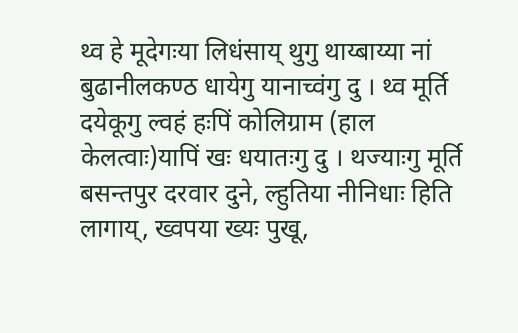थ्व हे मूदेगःया लिधंसाय् थुगु थाय्बाय्या नां बुढानीलकण्ठ धायेगु यानाच्वंगु दु । थ्व मूर्ति दयेकूगु ल्वहं हःपिं कोलिग्राम (हाल केलत्वाः)यापिं खः धयातःगु दु । थज्याःगु मूर्ति बसन्तपुर दरवार दुने, ल्हुतिया नीनिधाः हिति लागाय्, ख्वपया ख्यः पुखू,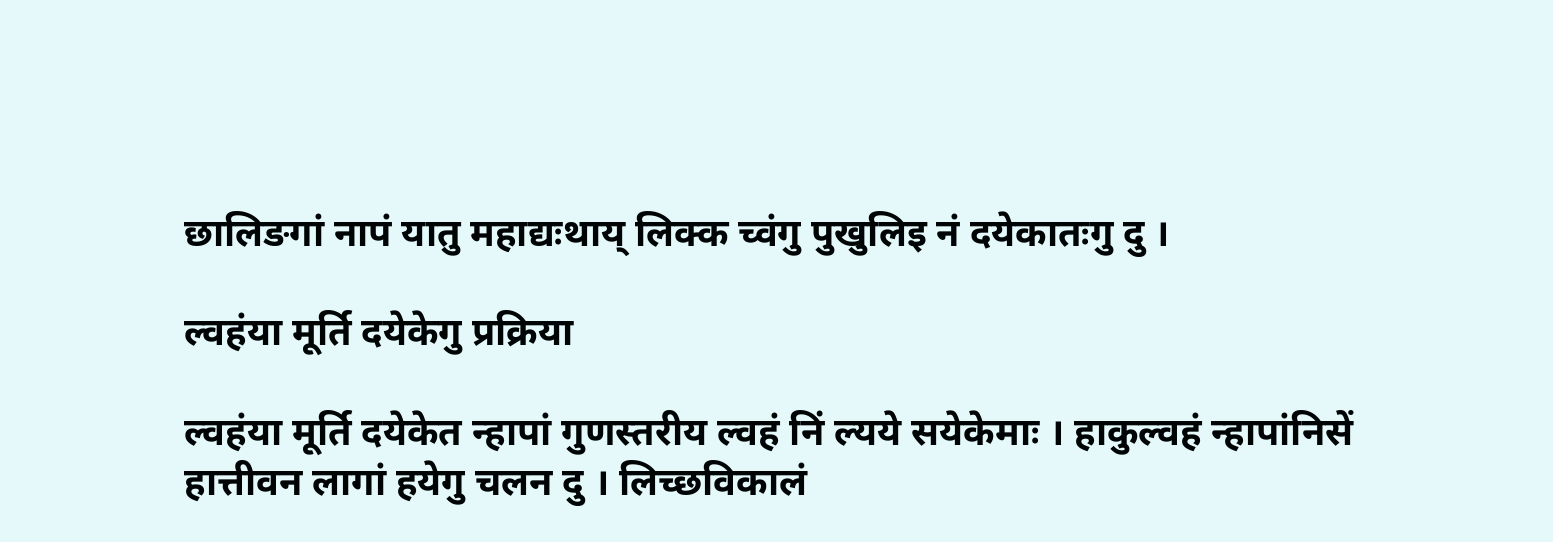छालिङगां नापं यातु महाद्यःथाय् लिक्क च्वंगु पुखुलिइ नं दयेकातःगु दु ।

ल्वहंया मूर्ति दयेकेगु प्रक्रिया

ल्वहंया मूर्ति दयेकेत न्हापां गुणस्तरीय ल्वहं निं ल्यये सयेकेमाः । हाकुल्वहं न्हापांनिसें हात्तीवन लागां हयेगु चलन दु । लिच्छविकालं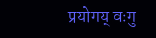प्रयोगय् वःगु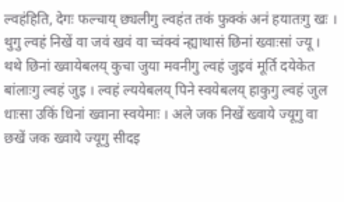ल्वहंहिति, देगः फल्चाय् छ्यलीगु ल्वहंत तकं फुक्कं अनं हयातःगु खः । थुगु ल्वहं निखें वा जवं खवं वा च्वंक्वं न्ह्याथासं छिनां ख्वाःसां ज्यू । थथे छिनां ख्वायेबलय् कुचा जुया मवनीगु ल्वहं जुइवं मूर्ति दयेकेत बांलाःगु ल्वहं जुइ । ल्वहं ल्ययेबलय् पिने स्वयेबलय् हाकुगु ल्वहं जुल धाःसा उकिं धिनां ख्वाना स्वयेमाः । अले जक निखें ख्वाये ज्यूगु वा छखें जक ख्वाये ज्यूगु सीदइ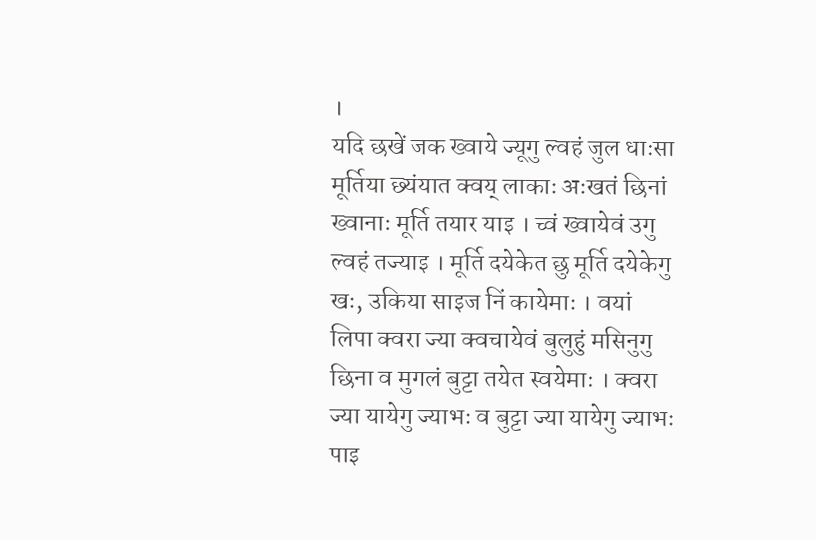।
यदि छखें जक ख्वाये ज्यूगु ल्वहं जुल धाःसा मूर्तिया छ्यंयात क्वय् लाकाः अःखतं छिनां ख्वानाः मूर्ति तयार याइ । च्वं ख्वायेवं उगु ल्वहं तज्याइ । मूर्ति दयेकेत छु मूर्ति दयेकेगु खः, उकिया साइज निं कायेमाः । वयां लिपा क्वरा ज्या क्वचायेवं बुलुहुं मसिनुगु छिना व मुगलं बुट्टा तयेत स्वयेमाः । क्वरा ज्या यायेगु ज्याभः व बुट्टा ज्या यायेगु ज्याभः पाइ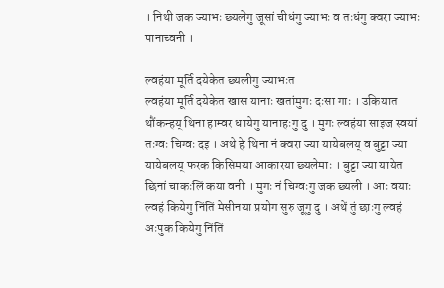। निथी जक ज्याभः छ्यलेगु जूसां चीधंगु ज्याभः व तःधंगु क्वरा ज्याभः पानाच्वनी ।

ल्वहंया मूर्ति दयेकेत छ्यलीगु ज्याभःत
ल्वहंया मूर्ति दयेकेत खास यानाः खतांमुगः दःसा गाः । उकियात थौंकन्हय् थिना हाम्वर धायेगु यानाहःगु दु । मुगः ल्वहंया साइज स्वयां तःग्वः चिग्वः दइ । अथे हे थिना नं क्वरा ज्या यायेबलय् व बुट्टा ज्या यायेबलय् फरक किसिमया आकारया छ्यलेमाः । बुट्टा ज्या यायेत छिनां चाकःलिं कया वनी । मुगः नं चिग्वःगु जक छ्यली । आः वयाः ल्वहं कियेगु निंतिं मेसीनया प्रयोग सुरु जूगु दु । अथें तुं छाःगु ल्वहं अःपुक कियेगु निंतिं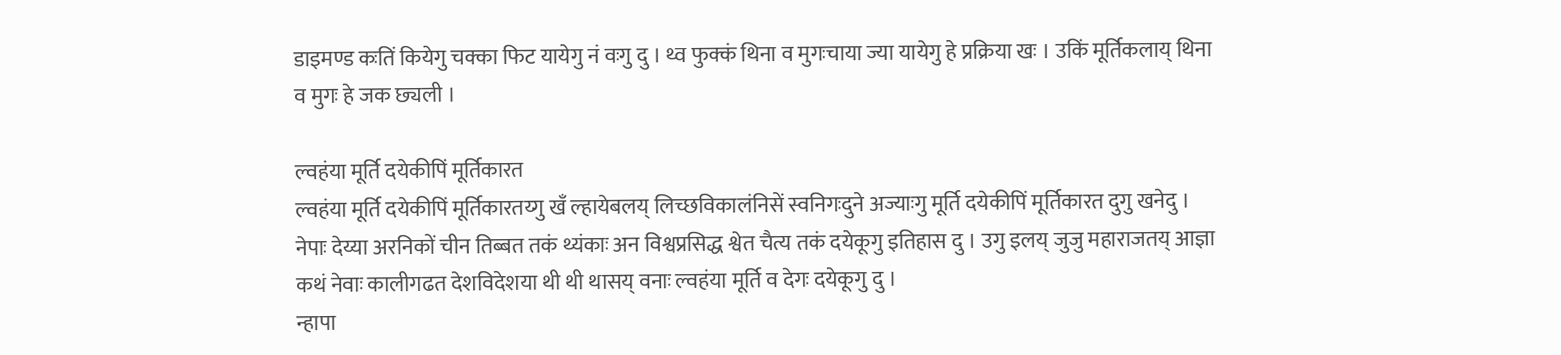डाइमण्ड कःतिं कियेगु चक्का फिट यायेगु नं वःगु दु । थ्व फुक्कं थिना व मुगःचाया ज्या यायेगु हे प्रक्रिया खः । उकिं मूर्तिकलाय् थिना व मुगः हे जक छ्यली ।

ल्वहंया मूर्ति दयेकीपिं मूर्तिकारत
ल्वहंया मूर्ति दयेकीपिं मूर्तिकारतय्गु खँ ल्हायेबलय् लिच्छविकालंनिसें स्वनिगःदुने अज्याःगु मूर्ति दयेकीपिं मूर्तिकारत दुगु खनेदु । नेपाः देय्या अरनिकों चीन तिब्बत तकं थ्यंकाः अन विश्वप्रसिद्ध श्वेत चैत्य तकं दयेकूगु इतिहास दु । उगु इलय् जुजु महाराजतय् आज्ञा कथं नेवाः कालीगढत देशविदेशया थी थी थासय् वनाः ल्वहंया मूर्ति व देगः दयेकूगु दु ।
न्हापा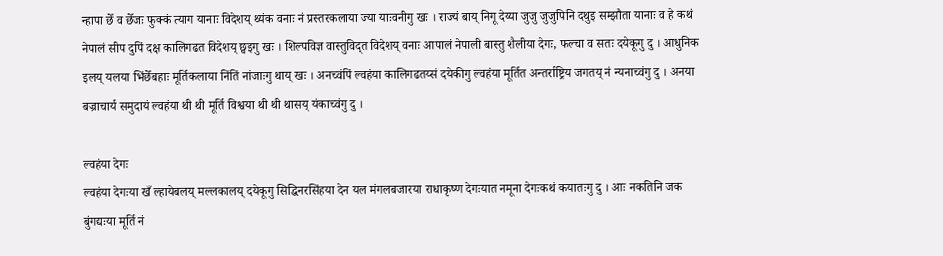न्हापा छेँ व छेँजः फुक्कं त्याग यानाः विदेशय् थ्यंक वनाः नं प्रस्तरकलाया ज्या याःवनीगु खः । राज्यं बाय् निगू देय्या जुजु जुजुपिनि दथुइ सम्झौता यानाः व हे कथं नेपालं सीप दुपिं दक्ष कालिगढत विदेशय् छ्वइगु खः । शिल्पविज्ञ वास्तुविद्त विदेशय् वनाः आपालं नेपाली बास्तु शैलीया देगः, फल्चा व सतः दयेकूगु दु । आधुनिक इलय् यलया भिंछेँबहाः मूर्तिकलाया निंतिं नांजाःगु थाय् खः । अनच्वंपिं ल्वहंया कालिगढतय्सं दयेकीगु ल्वहंया मूर्तित अन्तर्राष्ट्रिय जगतय् नं न्यनाच्वंगु दु । अनया बज्राचार्य समुदायं ल्वहंया थी थी मूर्ति विश्वया थी थी थासय् यंकाच्वंगु दु ।

ल्वहंया देगः
ल्वहंया देगःया खँ ल्हायेबलय् मल्लकालय् दयेकूगु सिद्धिनरसिंहया देन यल मंगलबजारया राधाकृष्ण देगःयात नमूना देगःकथं कयातःगु दु । आः नकतिनि जक बुंगद्यःया मूर्ति नं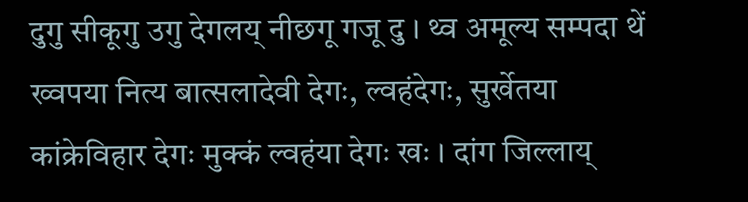दुगु सीकूगु उगु देगलय् नीछगू गजू दु । थ्व अमूल्य सम्पदा थें ख्वपया नित्य बात्सलादेवी देगः, ल्वहंदेगः, सुर्खेतया कांक्रेविहार देगः मुक्कं ल्वहंया देगः खः । दांग जिल्लाय्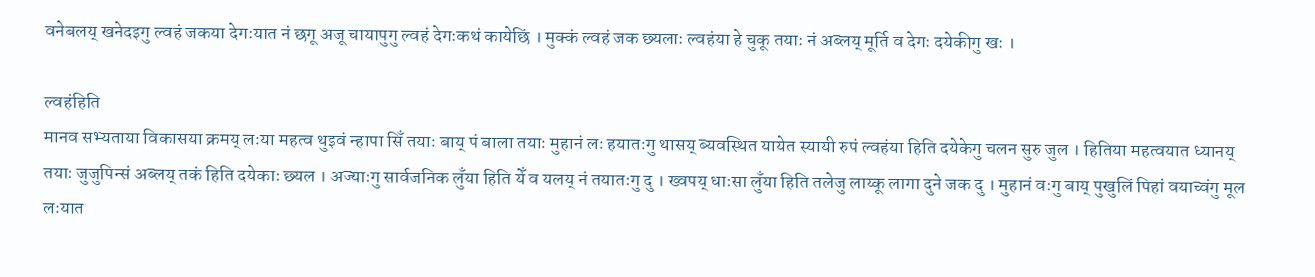वनेबलय् खनेदइगु ल्वहं जकया देगःयात नं छगू अजू चायापुगु ल्वहं देगःकथं कायेछिं । मुक्कं ल्वहं जक छ्यलाः ल्वहंया हे चुकू तयाः नं अब्लय् मूर्ति व देगः दयेकीगु खः ।

ल्वहंहिति
मानव सभ्यताया विकासया क्रमय् लःया महत्व थुइवं न्हापा सिँ तयाः बाय् पं बाला तयाः मुहानं लः हयातःगु थासय् ब्यवस्थित यायेत स्यायी रुपं ल्वहंया हिति दयेकेगु चलन सुरु जुल । हितिया महत्वयात ध्यानय् तयाः जुजुपिन्सं अब्लय् तकं हिति दयेकाः छ्यल । अज्याःगु सार्वजनिक लुँया हिति येँ व यलय् नं तयातःगु दु । ख्वपय् धाःसा लुँया हिति तलेजु लाय्कू लागा दुने जक दु । मुहानं वःगु बाय् पुखुलिं पिहां वयाच्वंगु मूल लःयात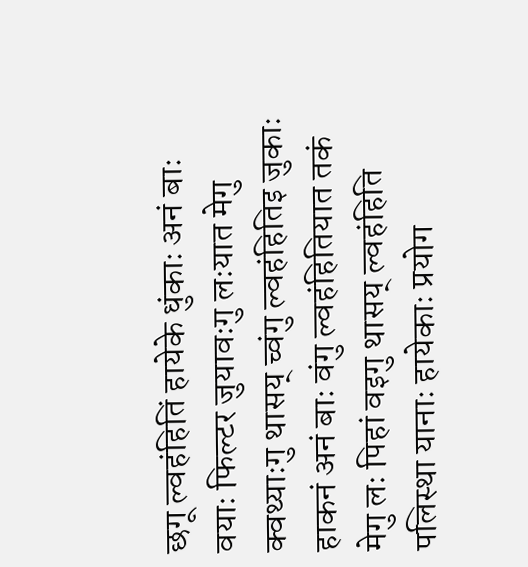छगू ल्वहंहितिं हायेके धुंकाः अनं बाः वयाः फिल्टर जुयावःगु लःयात मेगु क्वथ्याःगु थासय् च्वंगु ल्वहंहितिइ जुकाः हाकनं अनं बाः वंगु ल्वहंहितियात तकं मेगु लः पिहां वइगु थासय् ल्वहंहिति पलिस्था यानाः हायेकाः प्रयोग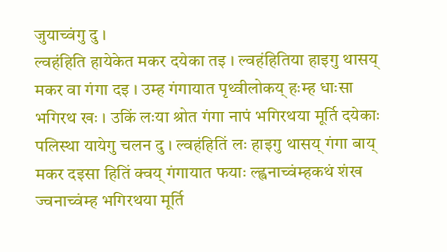जुयाच्वंगु दु ।
ल्वहंहिति हायेकेत मकर दयेका तइ । ल्वहंहितिया हाइगु थासय् मकर वा गंगा दइ । उम्ह गंगायात पृथ्वीलोकय् हःम्ह धाःसा भगिरथ खः । उकिं लःया श्रोत गंगा नापं भगिरथया मूर्ति दयेकाः पलिस्था यायेगु चलन दु । ल्वहंहितिं लः हाइगु थासय् गंगा बाय् मकर दइसा हितिं क्वय् गंगायात फयाः ल्ह्वनाच्वंम्हकथं शंख ज्वनाच्वंम्ह भगिरथया मूर्ति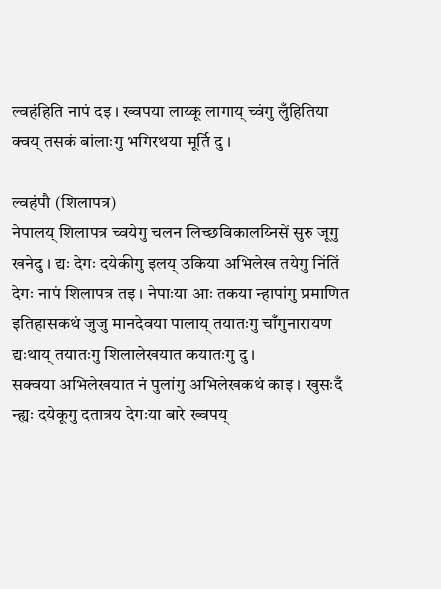ल्वहंहिति नापं दइ । ख्वपया लाय्कू लागाय् च्वंगु लुँहितिया क्वय् तसकं बांलाःगु भगिरथया मूर्ति दु ।

ल्वहंपौ (शिलापत्र)
नेपालय् शिलापत्र च्वयेगु चलन लिच्छविकालय्निसें सुरु जूगु खनेदु । द्यः देगः दयेकीगु इलय् उकिया अभिलेख तयेगु निंतिं देगः नापं शिलापत्र तइ । नेपाःया आः तकया न्हापांगु प्रमाणित इतिहासकथं जुजु मानदेवया पालाय् तयातःगु चाँगुनारायण द्यःथाय् तयातःगु शिलालेखयात कयातःगु दु ।
सक्वया अभिलेखयात नं पुलांगु अभिलेखकथं काइ । खुसःदँ न्ह्यः दयेकूगु दतात्रय देगःया बारे ख्वपय्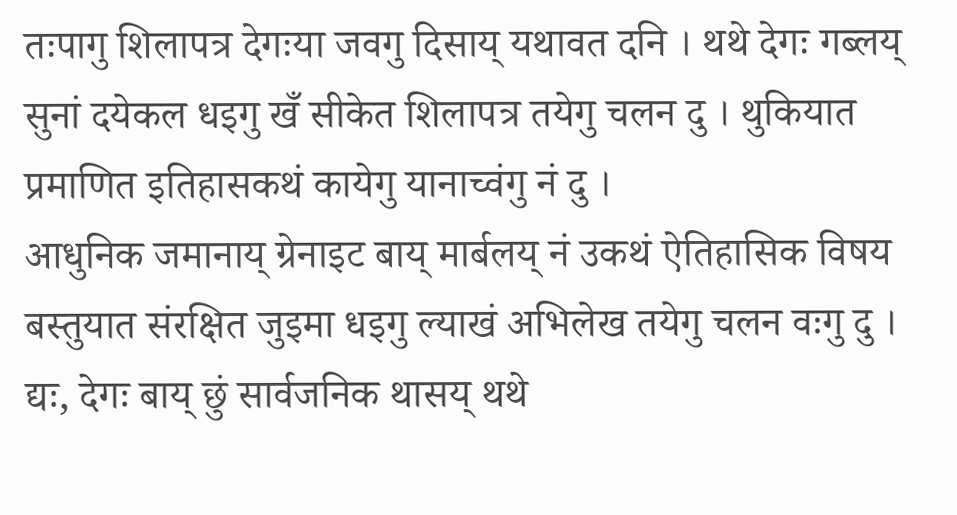तःपागु शिलापत्र देगःया जवगु दिसाय् यथावत दनि । थथे देगः गब्लय् सुनां दयेकल धइगु खँ सीकेत शिलापत्र तयेगु चलन दु । थुकियात प्रमाणित इतिहासकथं कायेगु यानाच्वंगु नं दु ।
आधुनिक जमानाय् ग्रेनाइट बाय् मार्बलय् नं उकथं ऐतिहासिक विषय बस्तुयात संरक्षित जुइमा धइगु ल्याखं अभिलेख तयेगु चलन वःगु दु । द्यः, देगः बाय् छुं सार्वजनिक थासय् थथे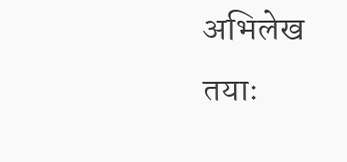अभिलेख तयाः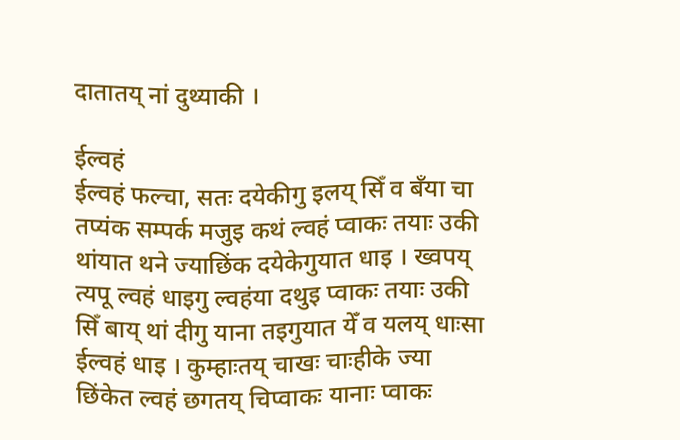दातातय् नां दुथ्याकी ।

ईल्वहं
ईल्वहं फल्चा, सतः दयेकीगु इलय् सिँ व बँया चा तप्यंक सम्पर्क मजुइ कथं ल्वहं प्वाकः तयाः उकी थांयात थने ज्याछिंक दयेकेगुयात धाइ । ख्वपय् त्यपू ल्वहं धाइगु ल्वहंया दथुइ प्वाकः तयाः उकी सिँ बाय् थां दीगु याना तइगुयात येँ व यलय् धाःसा ईल्वहं धाइ । कुम्हाःतय् चाखः चाःहीके ज्या छिंकेत ल्वहं छगतय् चिप्वाकः यानाः प्वाकः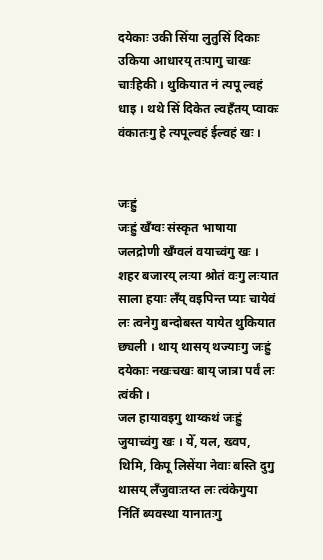दयेकाः उकी सिँया लुतुसिँ दिकाः उकिया आधारय् तःपागु चाखः चाःहिकी । थुकियात नं त्यपू ल्वहं धाइ । थथे सिँ दिकेत ल्वहँतय् प्वाकः वंकातःगु हे त्यपूल्वहं ईल्वहं खः ।


जःह्रुं
जःह्रुं खँग्वः संस्कृत भाषाया जलद्रोणी खँग्वलं वयाच्वंगु खः । शहर बजारय् लःया श्रोतं वःगु लःयात साला हयाः लँय् वइपिन्त प्याः चायेवं लः त्वनेगु बन्दोबस्त यायेत थुकियात छ्यली । थाय् थासय् थज्याःगु जःह्रुं दयेकाः नखःचखः बाय् जात्रा पर्वं लः त्वंकी ।
जल हायावइगु थाय्कथं जःह्रुं जुयाच्वंगु खः । येँ, यल, ख्वप, थिमि, किपू लिसेंया नेवाः बस्ति दुगु थासय् लँजुवाःतय्त लः त्वंकेगुया निंतिं ब्यवस्था यानातःगु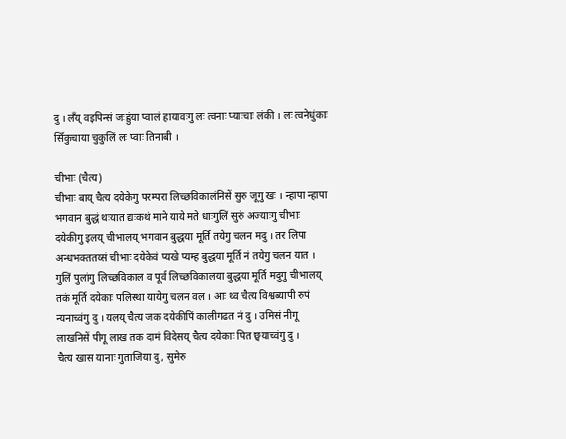दु । लँय् वइपिन्सं जःह्रुंया प्वालं हायावःगु लः त्वनाः प्याःचाः लंकी । लः त्वनेधुंकाः सिँकुचाया चुकुलिं लः प्वाः तिनाबी ।

चीभाः (चैत्य)
चीभाः बाय् चैत्य दयेकेगु परम्परा लिच्छविकालंनिसें सुरु जूगु खः । न्हापा न्हापा भगवान बुद्धं थःयात द्यःकथं माने याये मते धाःगुलिं सुरुं अज्याःगु चीभाः दयेकीगु इलय् चीभालय् भगवान बुद्धया मूर्ति तयेगु चलन मदु । तर लिपा अन्धभक्ततय्सं चीभाः दयेकेवं प्यखे प्यम्ह बुद्धया मूर्ति नं तयेगु चलन यात । गुलिं पुलांगु लिच्छविकाल व पूर्व लिच्छविकालया बुद्धया मूर्ति मदुगु चीभालय् तकं मूर्ति दयेकाः पलिस्था यायेगु चलन वल । आः थ्व चैत्य विश्वब्यापी रुपं न्यनाच्वंगु दु । यलय् चैत्य जक दयेकीपिं कालीगढत नं दु । उमिसं नीगू लाखनिसें पीगू लाख तक दामं विदेसय् चैत्य दयेकाः पित छ्वयाच्वंगु दु ।
चैत्य खास यानाः गुताजिया दु, सुमेरु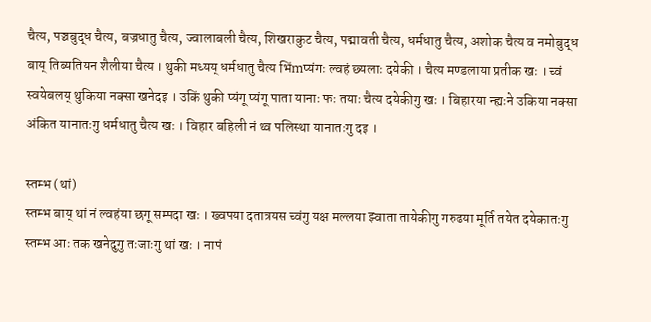चैत्य, पञ्चबुद्ध चैत्य, बज्रधातु चैत्य, ज्वालाबली चैत्य, शिखराकुट चैत्य, पद्मावती चैत्य, धर्मधातु चैत्य, अशोक चैत्य व नमोबुद्ध बाय् तिब्यतियन शैलीया चैत्य । थुकी मध्यय् धर्मधातु चैत्य भिंmप्यंगः ल्वहं छ्यलाः दयेकी । चैत्य मण्डलाया प्रतीक खः । च्वं स्वयेबलय् थुकिया नक्सा खनेदइ । उकिं थुकी प्यंगू प्यंगू पाता यानाः फः तयाः चैत्य दयेकीगु खः । बिहारया न्ह्यःने उकिया नक्सा अंकित यानातःगु धर्मधातु चैत्य खः । विहार बहिली नं थ्व पलिस्था यानातःगु दइ ।

स्तम्भ (थां)
स्तम्भ बाय् थां नं ल्वहंया छगू सम्पदा खः । ख्वपया दतात्रयस च्वंगु यक्ष मल्लया झ्वाता तायेकीगु गरुढया मूर्ति तयेत दयेकातःगु स्तम्भ आः तक खनेदुगु तःजाःगु थां खः । नापं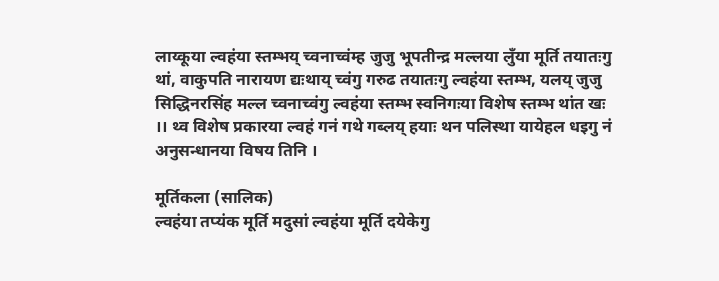लाय्कूया ल्वहंया स्तम्भय् च्वनाच्वंम्ह जुजु भूपतीन्द्र मल्लया लुँया मूर्ति तयातःगु थां, वाकुपति नारायण द्यःथाय् च्वंगु गरुढ तयातःगु ल्वहंया स्तम्भ, यलय् जुजु सिद्धिनरसिंह मल्ल च्वनाच्वंगु ल्वहंया स्तम्भ स्वनिगःया विशेष स्तम्भ थांत खः ।। थ्व विशेष प्रकारया ल्वहं गनं गथे गब्लय् हयाः थन पलिस्था यायेहल धइगु नं अनुसन्धानया विषय तिनि ।

मूर्तिकला (सालिक)
ल्वहंया तप्यंक मूर्ति मदुसां ल्वहंया मूर्ति दयेकेगु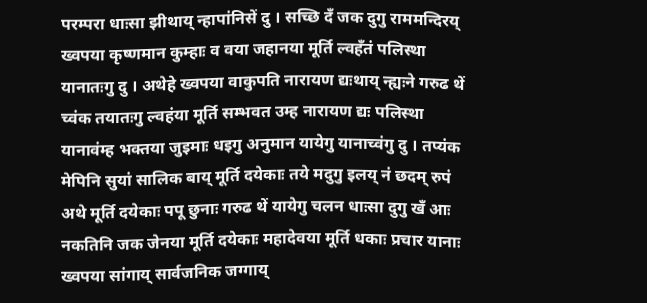परम्परा धाःसा झीथाय् न्हापांनिसें दु । सच्छि दँ जक दुगु राममन्दिरय् ख्वपया कृष्णमान कुम्हाः व वया जहानया मूर्ति ल्वहँतं पलिस्था यानातःगु दु । अथेहे ख्वपया वाकुपति नारायण द्यःथाय् न्ह्यःने गरुढ थें च्वंक तयातःगु ल्वहंया मूर्ति सम्भवत उम्ह नारायण द्यः पलिस्था यानावंम्ह भक्तया जुइमाः धइगु अनुमान यायेगु यानाच्वंगु दु । तप्यंक मेपिनि सुयां सालिक बाय् मूर्ति दयेकाः तये मदुगु इलय् नं छदम् रुपं अथे मूर्ति दयेकाः पपू छुनाः गरुढ थें यायेगु चलन धाःसा दुगु खँ आः नकतिनि जक जेनया मूर्ति दयेकाः महादेवया मूर्ति धकाः प्रचार यानाः ख्वपया सांगाय् सार्वजनिक जग्गाय्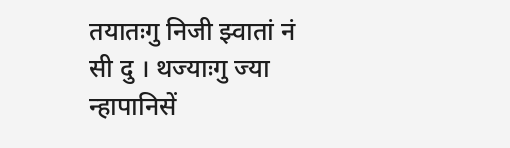तयातःगु निजी झ्वातां नं सी दु । थज्याःगु ज्या न्हापानिसें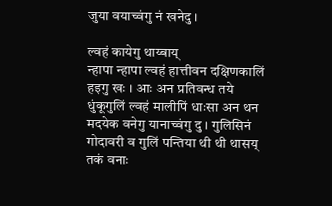जुया वयाच्वंगु नं खनेदु ।

ल्वहं कायेगु थाय्बाय्
न्हापा न्हापा ल्वहं हात्तीवन दक्षिणकालिं हइगु खः । आः अन प्रतिवन्ध तये धुंकूगुलिं ल्वहं मालीपिं धाःसा अन थन मदयेक वनेगु यानाच्वंगु दु । गुलिसिनं गोदावरी व गुलिं पन्तिया थी थी थासय् तकं वनाः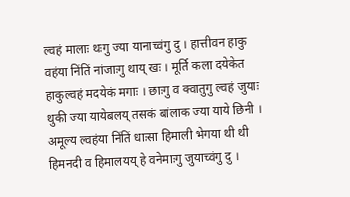ल्वहं मालाः थःगु ज्या यानाच्वंगु दु । हात्तीवन हाकु वहंया निंतिं नांजाःगु थाय् खः । मूर्ति कला दयेकेत हाकुल्वहं मदयेकं मगाः । छाःगु व क्वातुगु ल्वहं जुयाः थुकी ज्या यायेबलय् तसकं बांलाक ज्या याये छिनी । अमूल्य ल्वहंया निंतिं धाःसा हिमाली भेगया थी थी हिमनदी व हिमालयय् हे वनेमाःगु जुयाच्वंगु दु ।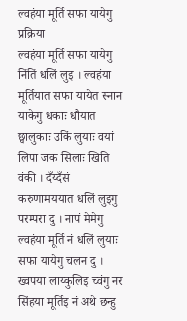ल्वहंया मूर्ति सफा यायेगु प्रक्रिया
ल्वहंया मूर्ति सफा यायेगु निंतिं धलिं लुइ । ल्वहंया मूर्तियात सफा यायेत स्नान याकेगु धकाः धौयात छ्वालुकाः उकिं लुयाः वयां लिपा जक सिलाः खिति वंकी । दँय्दँसं करुणामययात धलिं लुइगु परम्परा दु । नापं मेमेगु ल्वहंया मूर्ति नं धलिं लुयाः सफा यायेगु चलन दु । ख्वपया लाय्कुलिइ च्वंगु नर सिंहया मूर्तिइ नं अथे छन्हु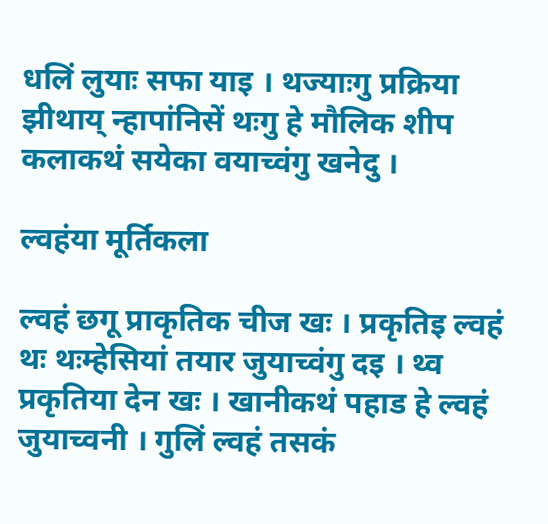धलिं लुयाः सफा याइ । थज्याःगु प्रक्रिया झीथाय् न्हापांनिसें थःगु हे मौलिक शीप कलाकथं सयेका वयाच्वंगु खनेदु ।

ल्वहंया मूर्तिकला

ल्वहं छगू प्राकृतिक चीज खः । प्रकृतिइ ल्वहं थः थःम्हेसियां तयार जुयाच्वंगु दइ । थ्व प्रकृतिया देन खः । खानीकथं पहाड हे ल्वहं जुयाच्वनी । गुलिं ल्वहं तसकं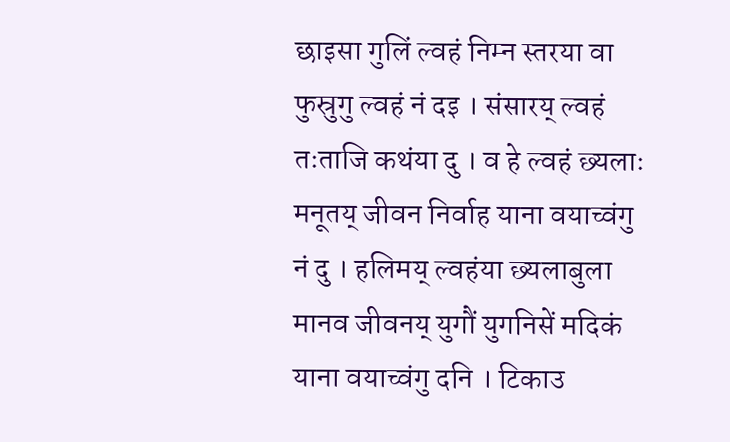छाइसा गुलिं ल्वहं निम्न स्तरया वा फुस्रुगु ल्वहं नं दइ । संसारय् ल्वहं तःताजि कथंया दु । व हे ल्वहं छ्यलाः मनूतय् जीवन निर्वाह याना वयाच्वंगु नं दु । हलिमय् ल्वहंया छ्यलाबुला मानव जीवनय् युगौं युगनिसें मदिकं याना वयाच्वंगु दनि । टिकाउ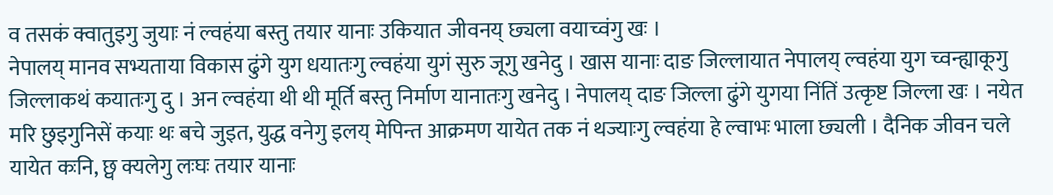व तसकं क्वातुइगु जुयाः नं ल्वहंया बस्तु तयार यानाः उकियात जीवनय् छ्यला वयाच्वंगु खः ।
नेपालय् मानव सभ्यताया विकास ढुंगे युग धयातःगु ल्वहंया युगं सुरु जूगु खनेदु । खास यानाः दाङ जिल्लायात नेपालय् ल्वहंया युग च्वन्ह्याकूगु जिल्लाकथं कयातःगु दु । अन ल्वहंया थी थी मूर्ति बस्तु निर्माण यानातःगु खनेदु । नेपालय् दाङ जिल्ला ढुंगे युगया निंतिं उत्कृष्ट जिल्ला खः । नयेत मरि छुइगुनिसें कयाः थः बचे जुइत, युद्ध वनेगु इलय् मेपिन्त आक्रमण यायेत तक नं थज्याःगु ल्वहंया हे ल्वाभः भाला छ्यली । दैनिक जीवन चले यायेत कःनि, छ्व क्यलेगु लःघः तयार यानाः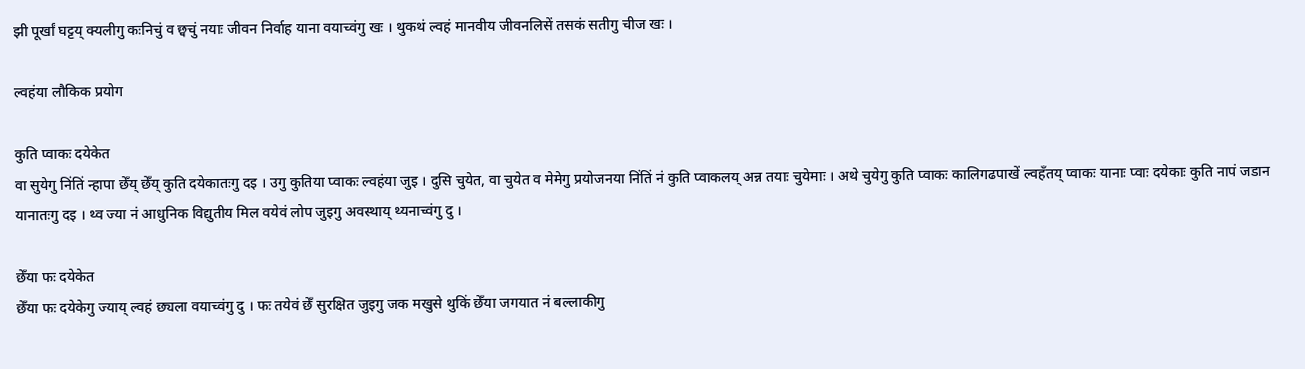झी पूर्खां घट्टय् क्यलीगु कःनिचुं व छ्वचुं नयाः जीवन निर्वाह याना वयाच्वंगु खः । थुकथं ल्वहं मानवीय जीवनलिसें तसकं सतीगु चीज खः ।

ल्वहंया लौकिक प्रयोग

कुति प्वाकः दयेकेत
वा सुयेगु निंतिं न्हापा छेँय् छेँय् कुति दयेकातःगु दइ । उगु कुतिया प्वाकः ल्वहंया जुइ । दुसि चुयेत, वा चुयेत व मेमेगु प्रयोजनया निंतिं नं कुति प्वाकलय् अन्न तयाः चुयेमाः । अथे चुयेगु कुति प्वाकः कालिगढपाखें ल्वहँतय् प्वाकः यानाः प्वाः दयेकाः कुति नापं जडान यानातःगु दइ । थ्व ज्या नं आधुनिक विद्युतीय मिल वयेवं लोप जुइगु अवस्थाय् थ्यनाच्वंगु दु ।

छेँया फः दयेकेत
छेँया फः दयेकेगु ज्याय् ल्वहं छ्यला वयाच्वंगु दु । फः तयेवं छेँ सुरक्षित जुइगु जक मखुसे थुकिं छेँया जगयात नं बल्लाकीगु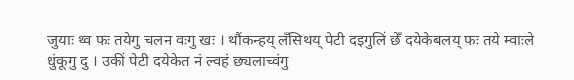जुयाः थ्व फः तयेगु चलन वःगु खः । थौंकन्हय् लँसिथय् पेटी दइगुलिं छेँ दयेकेबलय् फः तये म्वाःले धुंकूगु दु । उकीं पेटी दयेकेत नं ल्वहं छ्यलाच्वंगु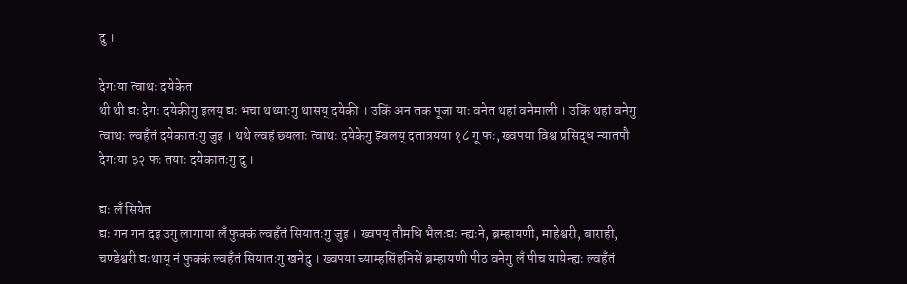दु ।

देगःया त्वाथः दयेकेत
थी थी द्यः देगः दयेकीगु इलय् द्यः भचा थथ्याःगु थासय् दयेकी । उकिं अन तक पूजा याः वनेत थहां वनेमाली । उकिं थहां वनेगु त्वाथः ल्वहँतं दयेकातःगु जुइ । थथे ल्वहं छ्यलाः त्वाथः दयेकेगु झ्वलय् दतात्रयया १८ गू फः, ख्वपया विश्व प्रसिद्ध न्यातपौ देगःया ३२ फः तयाः दयेकातःगु दु ।

द्यः लँ सियेत
द्यः गन गन दइ उगु लागाया लँ फुक्कं ल्वहँतं सियातःगु जुइ । ख्वपय् तौमधि भैलःद्यः न्ह्यःने, ब्रम्हायणी, माहेश्वरी, बाराही, चण्डेश्वरी द्यःथाय् नं फुक्कं ल्वहँतं सियातःगु खनेदु । ख्वपया च्याम्हसिंहनिसें ब्रम्हायणी पीठ वनेगु लँ पीच यायेन्ह्यः ल्वहँतं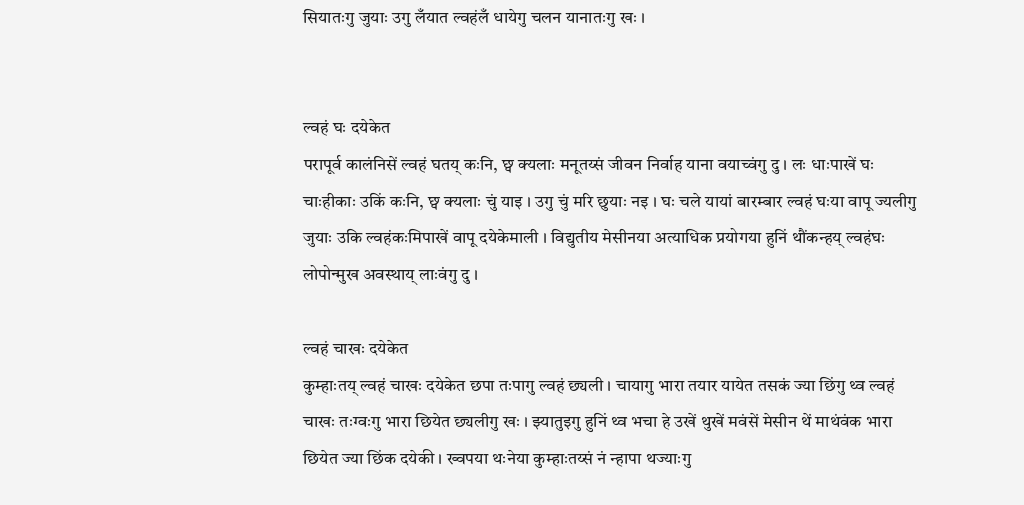सियातःगु जुयाः उगु लँयात ल्वहंलँ धायेगु चलन यानातःगु खः ।


ल्वहं घः दयेकेत
परापूर्व कालंनिसें ल्वहं घतय् कःनि, छ्व क्यलाः मनूतय्सं जीवन निर्वाह याना वयाच्वंगु दु । लः धाःपाखें घः चाःहीकाः उकिं कःनि, छ्व क्यलाः चुं याइ । उगु चुं मरि छुयाः नइ । घः चले यायां बारम्बार ल्वहं घःया वापू ज्यलीगु जुयाः उकि ल्वहंकःमिपाखें वापू दयेकेमाली । विद्युतीय मेसीनया अत्याधिक प्रयोगया हुनिं थौंकन्हय् ल्वहंघः लोपोन्मुख अवस्थाय् लाःवंगु दु ।

ल्वहं चाखः दयेकेत
कुम्हाःतय् ल्वहं चाखः दयेकेत छपा तःपागु ल्वहं छ्यली । चायागु भारा तयार यायेत तसकं ज्या छिंगु थ्व ल्वहं चाखः तःग्वःगु भारा छियेत छ्यलीगु खः । झ्यातुइगु हुनिं थ्व भचा हे उखें थुखें मवंसें मेसीन थें माथंवंक भारा छियेत ज्या छिंक दयेकी । ख्वपया थःनेया कुम्हाःतय्सं नं न्हापा थज्याःगु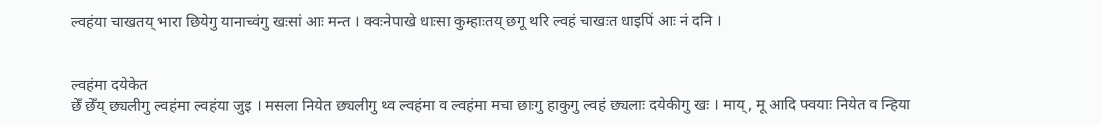ल्वहंया चाखतय् भारा छियेगु यानाच्वंगु खःसां आः मन्त । क्वःनेपाखे धाःसा कुम्हाःतय् छगू थरि ल्वहं चाखःत धाइपिं आः नं दनि ।


ल्वहंमा दयेकेत
छेँ छेँय् छ्यलीगु ल्वहंमा ल्वहंया जुइ । मसला नियेत छ्यलीगु थ्व ल्वहंमा व ल्वहंमा मचा छाःगु हाकुगु ल्वहं छ्यलाः दयेकीगु खः । माय्, मू आदि फ्वयाः नियेत व न्हिया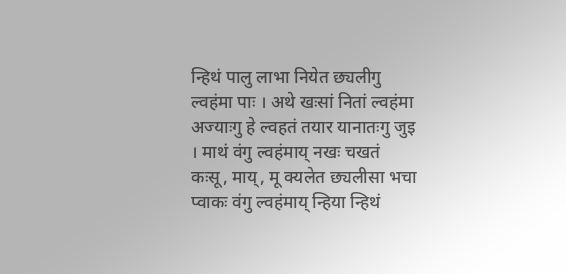न्हिथं पालु लाभा नियेत छ्यलीगु ल्वहंमा पाः । अथे खःसां नितां ल्वहंमा अज्याःगु हे ल्वहतं तयार यानातःगु जुइ । माथं वंगु ल्वहंमाय् नखः चखतं कःसू, माय्, मू क्यलेत छ्यलीसा भचा प्वाकः वंगु ल्वहंमाय् न्हिया न्हिथं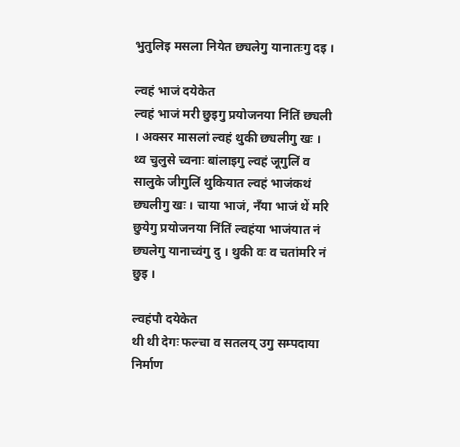भुतुलिइ मसला नियेत छ्यलेगु यानातःगु दइ ।

ल्वहं भाजं दयेकेत
ल्वहं भाजं मरी छुइगु प्रयोजनया निंतिं छ्यली । अक्सर मासलां ल्वहं थुकी छ्यलीगु खः । थ्व चुलुसे च्वनाः बांलाइगु ल्वहं जूगुलिं व सालुके जीगुलिं थुकियात ल्वहं भाजंकथं छ्यलीगु खः । चाया भाजं, नँया भाजं थें मरि छुयेगु प्रयोजनया निंतिं ल्वहंया भाजंयात नं छ्यलेगु यानाच्वंगु दु । थुकी वः व चतांमरि नं छुइ ।

ल्वहंपौ दयेकेत
थी थी देगः फल्चा व सतलय् उगु सम्पदाया निर्माण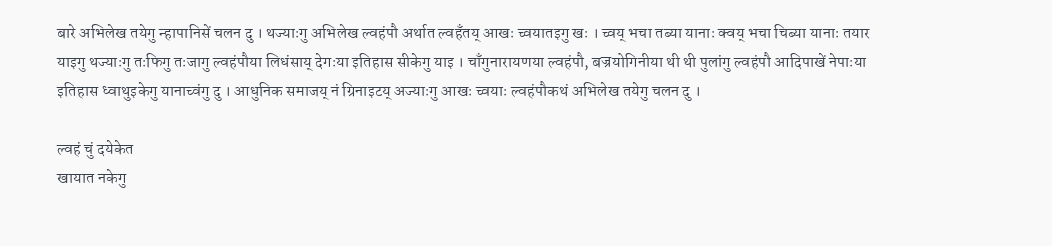बारे अभिलेख तयेगु न्हापानिसें चलन दु । थज्याःगु अभिलेख ल्वहंपौ अर्थात ल्वहँतय् आखः च्वयातइगु खः । च्वय् भचा तब्या यानाः क्वय् भचा चिब्या यानाः तयार याइगु थज्याःगु तःफिगु तःजागु ल्वहंपौया लिधंसाय् देगःया इतिहास सीकेगु याइ । चाँगुनारायणया ल्वहंपौ, बज्रयोगिनीया थी थी पुलांगु ल्वहंपौ आदिपाखें नेपाःया इतिहास ध्वाथुइकेगु यानाच्वंगु दु । आधुनिक समाजय् नं ग्रिनाइटय् अज्याःगु आखः च्वयाः ल्वहंपौकथं अभिलेख तयेगु चलन दु ।

ल्वहं चुं दयेकेत
खायात नकेगु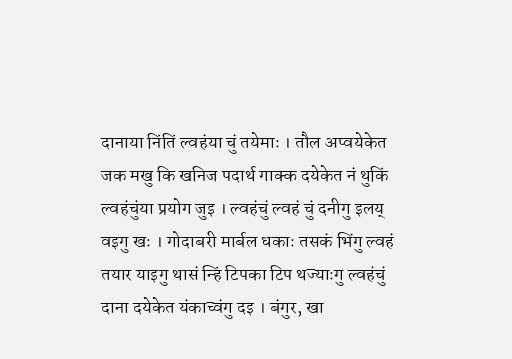दानाया निंतिं ल्वहंया चुं तयेमाः । तौल अप्वयेकेत जक मखु कि खनिज पदार्थ गाक्क दयेकेत नं थुकिं ल्वहंचुंया प्रयोग जुइ । ल्वहंचुं ल्वहं चुं दनीगु इलय् वइगु खः । गोदाबरी मार्बल धकाः तसकं भिंगु ल्वहं तयार याइगु थासं न्हिं टिपका टिप थज्याःगु ल्वहंचुं दाना दयेकेत यंकाच्वंगु दइ । बंगुर, खा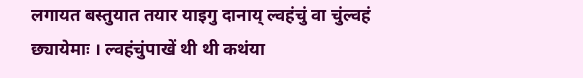लगायत बस्तुयात तयार याइगु दानाय् ल्वहंचुं वा चुंल्वहं छ्यायेमाः । ल्वहंचुंपाखें थी थी कथंया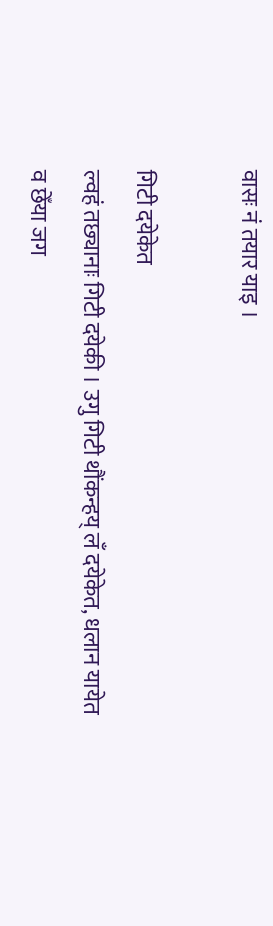वासः नं तयार याइ ।

गिटी दयेकेत
ल्वहं तछ्यानाः गिटी दयेकी । उगु गिटी थौंकन्हय् लँ दयेकेत, धलान यायेत व छेँया जग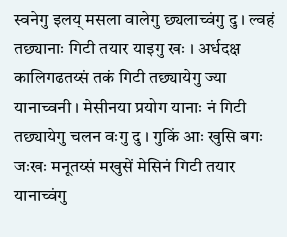स्वनेगु इलय् मसला वालेगु छ्यलाच्वंगु दु । ल्वहं तछ्यानाः गिटी तयार याइगु खः । अर्धदक्ष कालिगढतय्सं तकं गिटी तछ्यायेगु ज्या यानाच्वनी । मेसीनया प्रयोग यानाः नं गिटी तछ्यायेगु चलन वःगु दु । गुकिं आः खुसि बगः जःखः मनूतय्सं मखुसें मेसिनं गिटी तयार यानाच्वंगु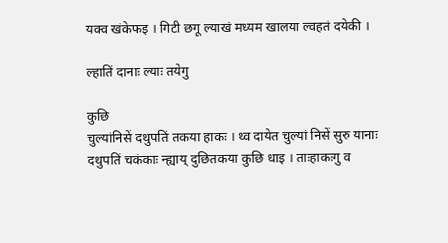यक्व खंकेफइ । गिटी छगू ल्याखं मध्यम खालया ल्वहतं दयेकी ।

ल्हातिं दानाः ल्याः तयेगु

कुछि
चुल्यांनिसें दथुपतिं तकया हाकः । थ्व दायेत चुल्यां निसें सुरु यानाः दथुपतिं चकंकाः न्ह्याय् दुछितकया कुछि धाइ । ताःहाकःगु व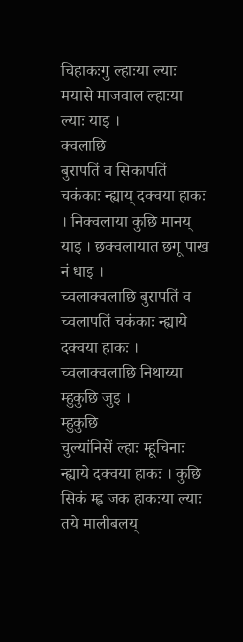चिहाकःगु ल्हाःया ल्याः मयासे माजवाल ल्हाःया ल्याः याइ ।
क्वलाछि
बुरापतिं व सिकापतिं चकंकाः न्ह्याय् दक्वया हाकः । निक्वलाया कुछि मानय् याइ । छक्वलायात छगू पाख नं धाइ ।
च्वलाक्वलाछि बुरापतिं व च्वलापतिं चकंकाः न्ह्याये दक्वया हाकः । च्वलाक्वलाछि निथाय्या म्हुकुछि जुइ ।
म्हुकुछि
चुल्यांनिसें ल्हाः म्हूचिनाः न्ह्याये दक्वया हाकः । कुछि सिकं म्ह्व जक हाकःया ल्याः तये मालीबलय्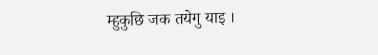म्हुकुछि जक तयेगु याइ ।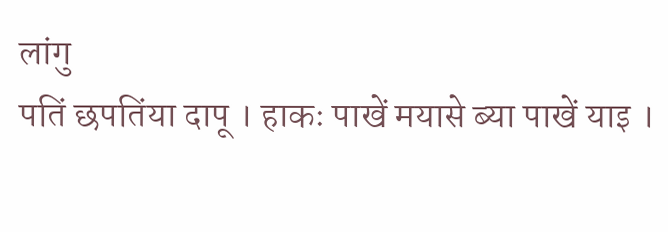लांगु
पतिं छपतिंया दापू । हाकः पाखें मयासे ब्या पाखें याइ ।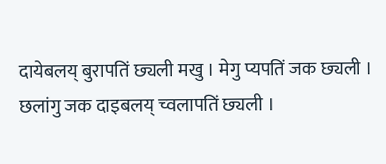दायेबलय् बुरापतिं छ्यली मखु । मेगु प्यपतिं जक छ्यली । छलांगु जक दाइबलय् च्वलापतिं छ्यली ।